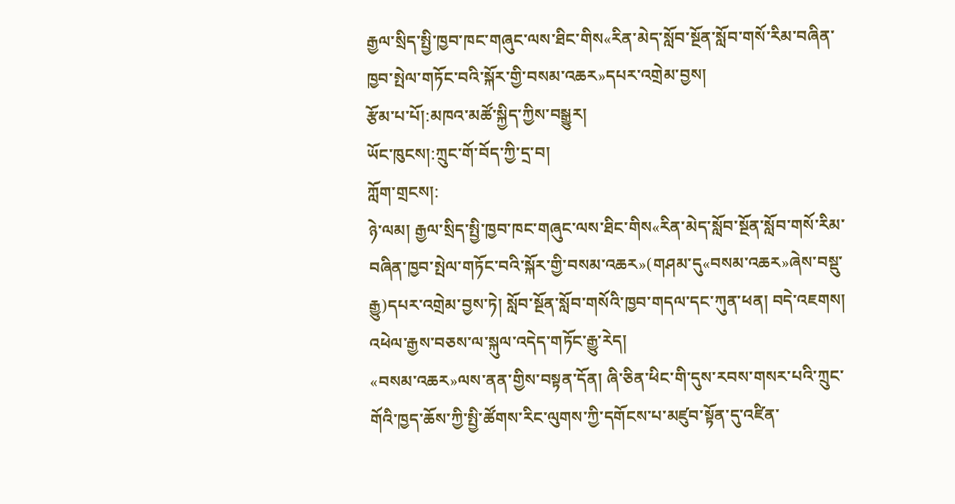རྒྱལ་སྲིད་སྤྱི་ཁྱབ་ཁང་གཞུང་ལས་ཐིང་གིས«རིན་མེད་སློབ་སྔོན་སློབ་གསོ་རིམ་བཞིན་ཁྱབ་སྤེལ་གཏོང་བའི་སྐོར་གྱི་བསམ་འཆར»དཔར་འགྲེམ་བྱས།
རྩོམ་པ་པོ།:མཁའ་མཚོ་སྐྱིད་ཀྱིས་བསྒྱུར།
ཡོང་ཁུངས།:ཀྲུང་གོ་བོད་ཀྱི་དྲ་བ།
ཀློག་གྲངས།:
ཉེ་ལམ། རྒྱལ་སྲིད་སྤྱི་ཁྱབ་ཁང་གཞུང་ལས་ཐིང་གིས«རིན་མེད་སློབ་སྔོན་སློབ་གསོ་རིམ་བཞིན་ཁྱབ་སྤེལ་གཏོང་བའི་སྐོར་གྱི་བསམ་འཆར»(གཤམ་དུ«བསམ་འཆར»ཞེས་བསྡུ་རྒྱུ)དཔར་འགྲེམ་བྱས་ཏེ། སློབ་སྔོན་སློབ་གསོའི་ཁྱབ་གདལ་དང་ཀུན་ཕན། བདེ་འཇགས། འཕེལ་རྒྱས་བཅས་ལ་སྐུལ་འདེད་གཏོང་རྒྱུ་རེད།
«བསམ་འཆར»ལས་ནན་གྱིས་བསྟན་དོན། ཞི་ཅིན་ཕིང་གི་དུས་རབས་གསར་པའི་ཀྲུང་གོའི་ཁྱད་ཆོས་ཀྱི་སྤྱི་ཚོགས་རིང་ལུགས་ཀྱི་དགོངས་པ་མཛུབ་སྟོན་དུ་འཛིན་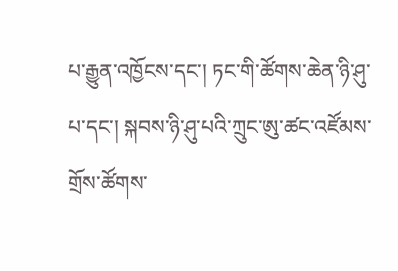པ་རྒྱུན་འཁྱོངས་དང་། ཏང་གི་ཚོགས་ཆེན་ཉི་ཤུ་པ་དང་། སྐབས་ཉི་ཤུ་པའི་ཀྲུང་ཨུ་ཚང་འཛོམས་གྲོས་ཚོགས་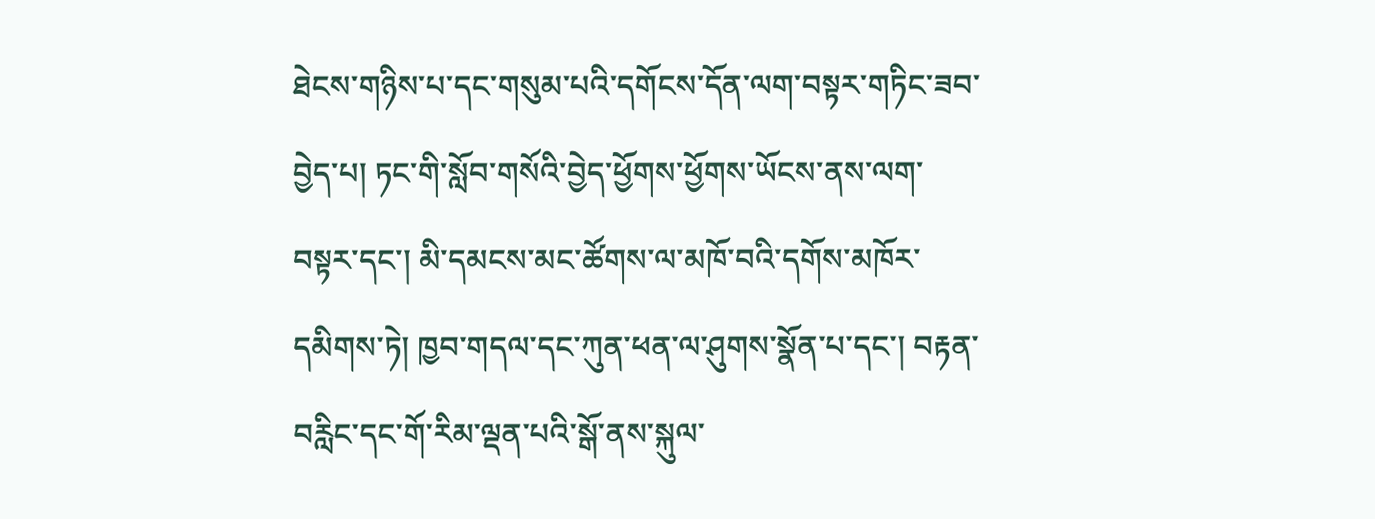ཐེངས་གཉིས་པ་དང་གསུམ་པའི་དགོངས་དོན་ལག་བསྟར་གཏིང་ཟབ་བྱེད་པ། ཏང་གི་སློབ་གསོའི་བྱེད་ཕྱོགས་ཕྱོགས་ཡོངས་ནས་ལག་བསྟར་དང་། མི་དམངས་མང་ཚོགས་ལ་མཁོ་བའི་དགོས་མཁོར་དམིགས་ཏེ། ཁྱབ་གདལ་དང་ཀུན་ཕན་ལ་ཤུགས་སྣོན་པ་དང་། བརྟན་བརླིང་དང་གོ་རིམ་ལྡན་པའི་སྒོ་ནས་སྐུལ་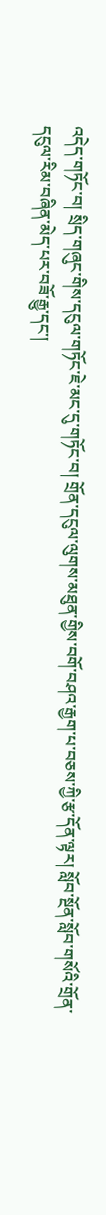འདེད་གཏོང་བ། སྲིད་གཞུང་གིས་དངུལ་གཏོང་ཇེ་མང་དུ་གཏོང་བ། གྲོན་དངུལ་ལུགས་མཐུན་གྱིས་བགོ་བཤའ་རྒྱག་པ་བཅས་ཀྱི་རྩ་དོན་ལྟར། སློབ་སྔོན་སློབ་གསོའི་གྲོན་དངུལ་རིམ་བཞིན་མེད་པར་བཟོ་རྒྱུ་དང་།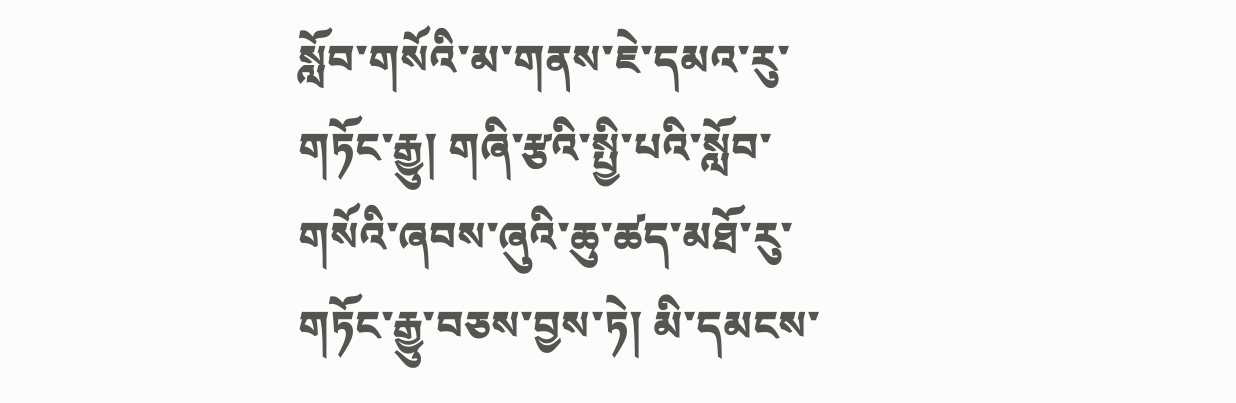སློབ་གསོའི་མ་གནས་ཇེ་དམའ་རུ་གཏོང་རྒྱུ། གཞི་རྩའི་སྤྱི་པའི་སློབ་གསོའི་ཞབས་ཞུའི་ཆུ་ཚད་མཐོ་རུ་གཏོང་རྒྱུ་བཅས་བྱས་ཏེ། མི་དམངས་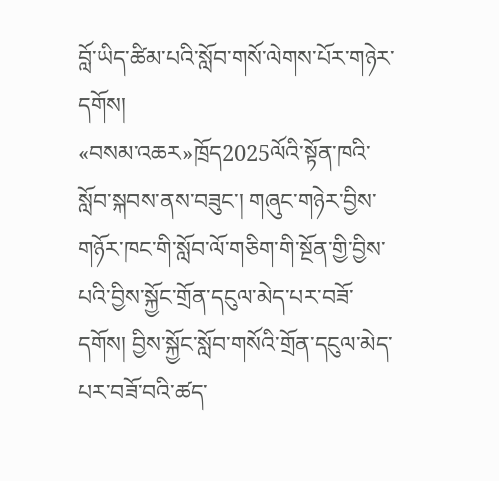བློ་ཡིད་ཚིམ་པའི་སློབ་གསོ་ལེགས་པོར་གཉེར་དགོས།
«བསམ་འཆར»ཁྲོད2025ལོའི་སྟོན་ཁའི་སློབ་སྐབས་ནས་བཟུང་། གཞུང་གཉེར་བྱིས་གཉོར་ཁང་གི་སློབ་ལོ་གཅིག་གི་སྔོན་གྱི་བྱིས་པའི་བྱིས་སྐྱོང་གྲོན་དངུལ་མེད་པར་བཟོ་དགོས། བྱིས་སྐྱོང་སློབ་གསོའི་གྲོན་དངུལ་མེད་པར་བཟོ་བའི་ཚད་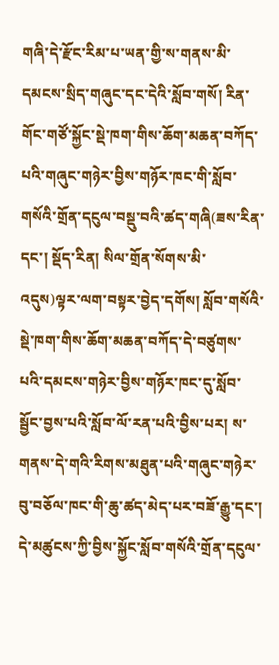གཞི་དེ་རྫོང་རིམ་པ་ཡན་གྱི་ས་གནས་མི་དམངས་སྲིད་གཞུང་དང་དེའི་སློབ་གསོ། རིན་གོང་གཙོ་སྐྱོང་སྡེ་ཁག་གིས་ཆོག་མཆན་བཀོད་པའི་གཞུང་གཉེར་བྱིས་གཉོར་ཁང་གི་སློབ་གསོའི་གྲོན་དངུལ་བསྡུ་བའི་ཚད་གཞི(ཟས་རིན་དང་། སྡོད་རིན། སིལ་གྲོན་སོགས་མི་འདུས)ལྟར་ལག་བསྟར་བྱེད་དགོས། སློབ་གསོའི་སྡེ་ཁག་གིས་ཆོག་མཆན་བཀོད་དེ་བཙུགས་པའི་དམངས་གཉེར་བྱིས་གཉོར་ཁང་དུ་སློབ་སྦྱོང་བྱས་པའི་སློབ་ལོ་རན་པའི་བྱིས་པར། ས་གནས་དེ་གའི་རིགས་མཐུན་པའི་གཞུང་གཉེར་བུ་བཅོལ་ཁང་གི་ཆུ་ཚད་མེད་པར་བཟོ་རྒྱུ་དང་། དེ་མཚུངས་ཀྱི་བྱིས་སྐྱོང་སློབ་གསོའི་གྲོན་དངུལ་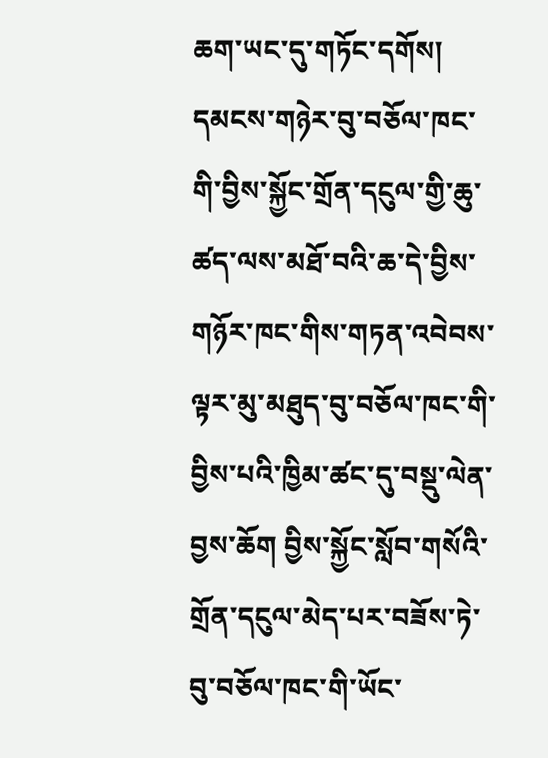ཆག་ཡང་དུ་གཏོང་དགོས། དམངས་གཉེར་བུ་བཅོལ་ཁང་གི་བྱིས་སྐྱོང་གྲོན་དངུལ་གྱི་ཆུ་ཚད་ལས་མཐོ་བའི་ཆ་དེ་བྱིས་གཉོར་ཁང་གིས་གཏན་འབེབས་ལྟར་མུ་མཐུད་བུ་བཅོལ་ཁང་གི་བྱིས་པའི་ཁྱིམ་ཚང་དུ་བསྡུ་ལེན་བྱས་ཆོག བྱིས་སྐྱོང་སློབ་གསོའི་གྲོན་དངུལ་མེད་པར་བཟོས་ཏེ་བུ་བཅོལ་ཁང་གི་ཡོང་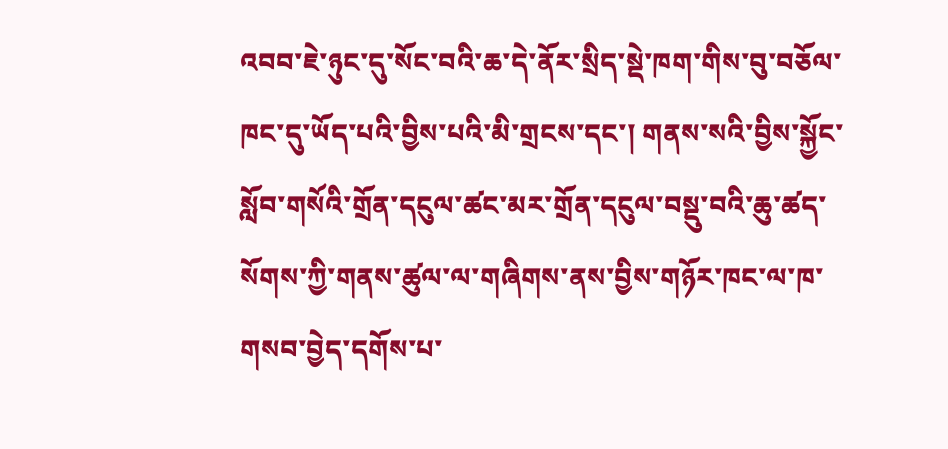འབབ་ཇེ་ཉུང་དུ་སོང་བའི་ཆ་དེ་ནོར་སྲིད་སྡེ་ཁག་གིས་བུ་བཅོལ་ཁང་དུ་ཡོད་པའི་བྱིས་པའི་མི་གྲངས་དང་། གནས་སའི་བྱིས་སྐྱོང་སློབ་གསོའི་གྲོན་དངུལ་ཚང་མར་གྲོན་དངུལ་བསྡུ་བའི་ཆུ་ཚད་སོགས་ཀྱི་གནས་ཚུལ་ལ་གཞིགས་ནས་བྱིས་གཉོར་ཁང་ལ་ཁ་གསབ་བྱེད་དགོས་པ་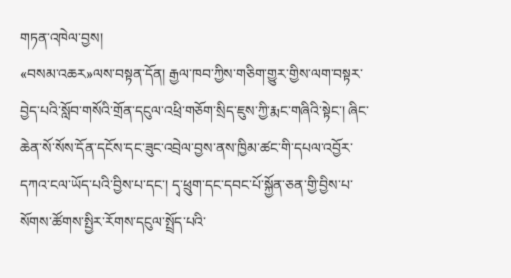གཏན་འཁེལ་བྱས།
«བསམ་འཆར»ལས་བསྟན་དོན། རྒྱལ་ཁབ་ཀྱིས་གཅིག་གྱུར་གྱིས་ལག་བསྟར་བྱེད་པའི་སློབ་གསོའི་གྲོན་དངུལ་འཕྲི་གཅོག་སྲིད་ཇུས་ཀྱི་རྨང་གཞིའི་སྟེང་། ཞིང་ཆེན་སོ་སོས་དོན་དངོས་དང་ཟུང་འབྲེལ་བྱས་ནས་ཁྱིམ་ཚང་གི་དཔལ་འབྱོར་དཀའ་ངལ་ཡོད་པའི་བྱིས་པ་དང་། དྭ་ཕྲུག་དང་དབང་པོ་སྐྱོན་ཅན་གྱི་བྱིས་པ་སོགས་ཚོགས་སྤྱིར་རོགས་དངུལ་སྤྲོད་པའི་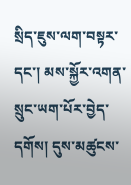སྲིད་ཇུས་ལག་བསྟར་དང་། མས་སྐྱོར་འགན་སྲུང་ཡག་པོར་བྱེད་དགོས། དུས་མཚུངས་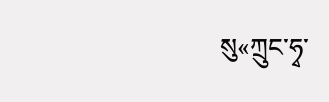སུ«ཀྲུང་ཧྭ་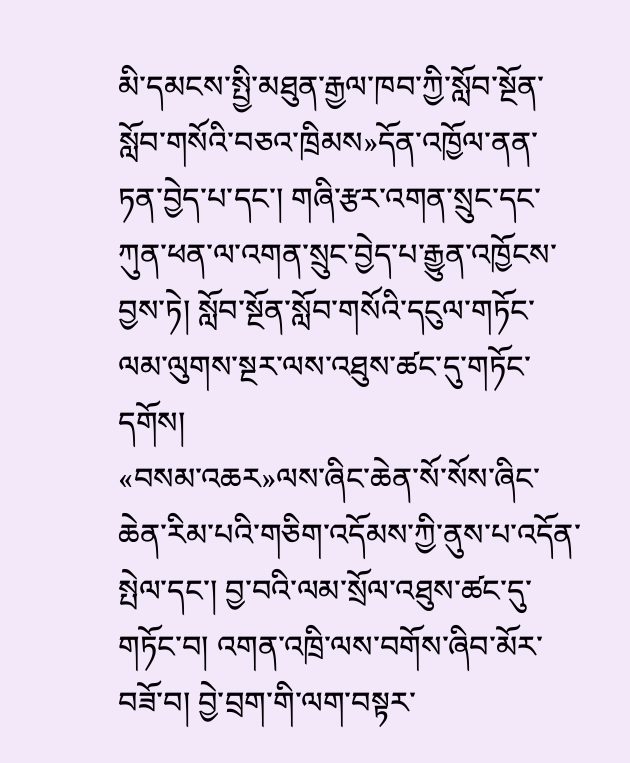མི་དམངས་སྤྱི་མཐུན་རྒྱལ་ཁབ་ཀྱི་སློབ་སྔོན་སློབ་གསོའི་བཅའ་ཁྲིམས»དོན་འཁྱོལ་ནན་ཏན་བྱེད་པ་དང་། གཞི་རྩར་འགན་སྲུང་དང་ཀུན་ཕན་ལ་འགན་སྲུང་བྱེད་པ་རྒྱུན་འཁྱོངས་བྱས་ཏེ། སློབ་སྔོན་སློབ་གསོའི་དངུལ་གཏོང་ལམ་ལུགས་སྔར་ལས་འཐུས་ཚང་དུ་གཏོང་དགོས།
«བསམ་འཆར»ལས་ཞིང་ཆེན་སོ་སོས་ཞིང་ཆེན་རིམ་པའི་གཅིག་འདོམས་ཀྱི་ནུས་པ་འདོན་སྤེལ་དང་། བྱ་བའི་ལམ་སྲོལ་འཐུས་ཚང་དུ་གཏོང་བ། འགན་འཁྲི་ལས་བགོས་ཞིབ་མོར་བཟོ་བ། བྱེ་བྲག་གི་ལག་བསྟར་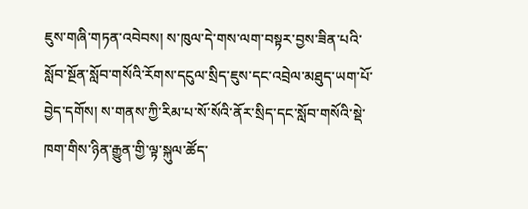ཇུས་གཞི་གཏན་འབེབས། ས་ཁུལ་དེ་གས་ལག་བསྟར་བྱས་ཟིན་པའི་སློབ་སྔོན་སློབ་གསོའི་རོགས་དངུལ་སྲིད་ཇུས་དང་འབྲེལ་མཐུད་ཡག་པོ་བྱེད་དགོས། ས་གནས་ཀྱི་རིམ་པ་སོ་སོའི་ནོར་སྲིད་དང་སློབ་གསོའི་སྡེ་ཁག་གིས་ཉིན་རྒྱུན་གྱི་ལྟ་སྐུལ་ཚོད་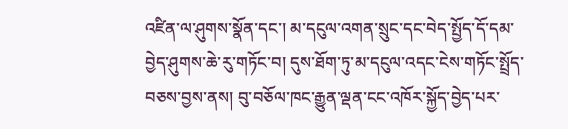འཛིན་ལ་ཤུགས་སྣོན་དང་། མ་དངུལ་འགན་སྲུང་དང་བེད་སྤྱོད་དོ་དམ་བྱེད་ཤུགས་ཆེ་རུ་གཏོང་བ། དུས་ཐོག་ཏུ་མ་དངུལ་འདང་ངེས་གཏོང་སྤྲོད་བཅས་བྱས་ནས། བུ་བཅོལ་ཁང་རྒྱུན་ལྡན་ངང་འཁོར་སྐྱོད་བྱེད་པར་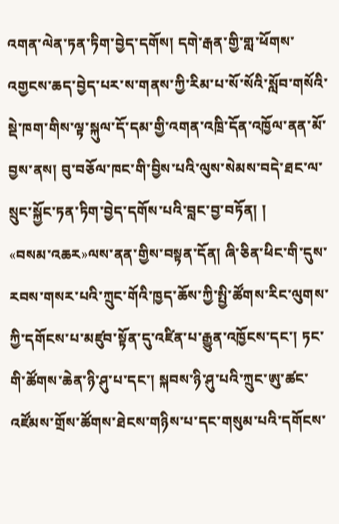འགན་ལེན་ཏན་ཏིག་བྱེད་དགོས། དགེ་རྒན་གྱི་གླ་ཕོགས་འགྱངས་ཆད་བྱེད་པར་ས་གནས་ཀྱི་རིམ་པ་སོ་སོའི་སློབ་གསོའི་སྡེ་ཁག་གིས་ལྟ་སྐུལ་དོ་དམ་གྱི་འགན་འཁྲི་དོན་འཁྱོལ་ནན་མོ་བྱས་ནས། བུ་བཅོལ་ཁང་གི་བྱིས་པའི་ལུས་སེམས་བདེ་ཐང་ལ་སྲུང་སྐྱོང་ཏན་ཏིག་བྱེད་དགོས་པའི་བླང་བྱ་བཏོན། །
«བསམ་འཆར»ལས་ནན་གྱིས་བསྟན་དོན། ཞི་ཅིན་ཕིང་གི་དུས་རབས་གསར་པའི་ཀྲུང་གོའི་ཁྱད་ཆོས་ཀྱི་སྤྱི་ཚོགས་རིང་ལུགས་ཀྱི་དགོངས་པ་མཛུབ་སྟོན་དུ་འཛིན་པ་རྒྱུན་འཁྱོངས་དང་། ཏང་གི་ཚོགས་ཆེན་ཉི་ཤུ་པ་དང་། སྐབས་ཉི་ཤུ་པའི་ཀྲུང་ཨུ་ཚང་འཛོམས་གྲོས་ཚོགས་ཐེངས་གཉིས་པ་དང་གསུམ་པའི་དགོངས་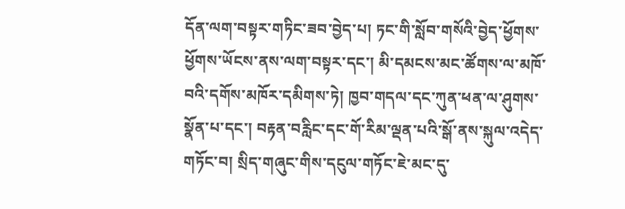དོན་ལག་བསྟར་གཏིང་ཟབ་བྱེད་པ། ཏང་གི་སློབ་གསོའི་བྱེད་ཕྱོགས་ཕྱོགས་ཡོངས་ནས་ལག་བསྟར་དང་། མི་དམངས་མང་ཚོགས་ལ་མཁོ་བའི་དགོས་མཁོར་དམིགས་ཏེ། ཁྱབ་གདལ་དང་ཀུན་ཕན་ལ་ཤུགས་སྣོན་པ་དང་། བརྟན་བརླིང་དང་གོ་རིམ་ལྡན་པའི་སྒོ་ནས་སྐུལ་འདེད་གཏོང་བ། སྲིད་གཞུང་གིས་དངུལ་གཏོང་ཇེ་མང་དུ་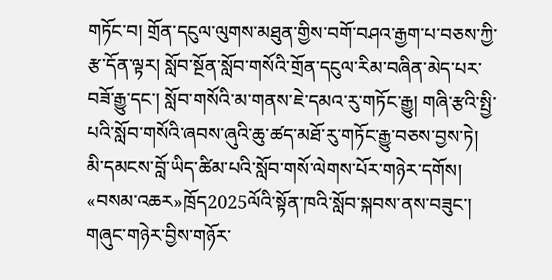གཏོང་བ། གྲོན་དངུལ་ལུགས་མཐུན་གྱིས་བགོ་བཤའ་རྒྱག་པ་བཅས་ཀྱི་རྩ་དོན་ལྟར། སློབ་སྔོན་སློབ་གསོའི་གྲོན་དངུལ་རིམ་བཞིན་མེད་པར་བཟོ་རྒྱུ་དང་། སློབ་གསོའི་མ་གནས་ཇེ་དམའ་རུ་གཏོང་རྒྱུ། གཞི་རྩའི་སྤྱི་པའི་སློབ་གསོའི་ཞབས་ཞུའི་ཆུ་ཚད་མཐོ་རུ་གཏོང་རྒྱུ་བཅས་བྱས་ཏེ། མི་དམངས་བློ་ཡིད་ཚིམ་པའི་སློབ་གསོ་ལེགས་པོར་གཉེར་དགོས།
«བསམ་འཆར»ཁྲོད2025ལོའི་སྟོན་ཁའི་སློབ་སྐབས་ནས་བཟུང་། གཞུང་གཉེར་བྱིས་གཉོར་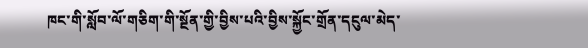ཁང་གི་སློབ་ལོ་གཅིག་གི་སྔོན་གྱི་བྱིས་པའི་བྱིས་སྐྱོང་གྲོན་དངུལ་མེད་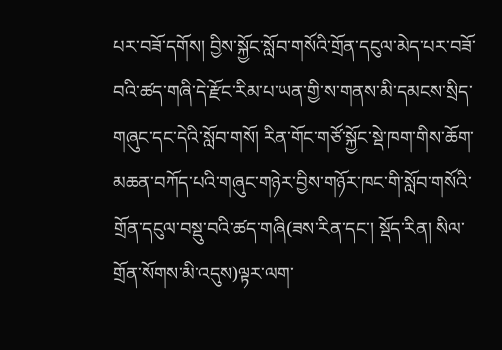པར་བཟོ་དགོས། བྱིས་སྐྱོང་སློབ་གསོའི་གྲོན་དངུལ་མེད་པར་བཟོ་བའི་ཚད་གཞི་དེ་རྫོང་རིམ་པ་ཡན་གྱི་ས་གནས་མི་དམངས་སྲིད་གཞུང་དང་དེའི་སློབ་གསོ། རིན་གོང་གཙོ་སྐྱོང་སྡེ་ཁག་གིས་ཆོག་མཆན་བཀོད་པའི་གཞུང་གཉེར་བྱིས་གཉོར་ཁང་གི་སློབ་གསོའི་གྲོན་དངུལ་བསྡུ་བའི་ཚད་གཞི(ཟས་རིན་དང་། སྡོད་རིན། སིལ་གྲོན་སོགས་མི་འདུས)ལྟར་ལག་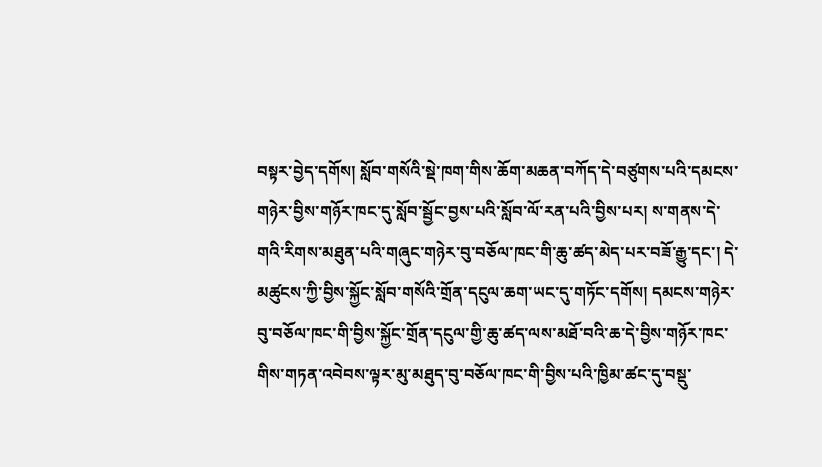བསྟར་བྱེད་དགོས། སློབ་གསོའི་སྡེ་ཁག་གིས་ཆོག་མཆན་བཀོད་དེ་བཙུགས་པའི་དམངས་གཉེར་བྱིས་གཉོར་ཁང་དུ་སློབ་སྦྱོང་བྱས་པའི་སློབ་ལོ་རན་པའི་བྱིས་པར། ས་གནས་དེ་གའི་རིགས་མཐུན་པའི་གཞུང་གཉེར་བུ་བཅོལ་ཁང་གི་ཆུ་ཚད་མེད་པར་བཟོ་རྒྱུ་དང་། དེ་མཚུངས་ཀྱི་བྱིས་སྐྱོང་སློབ་གསོའི་གྲོན་དངུལ་ཆག་ཡང་དུ་གཏོང་དགོས། དམངས་གཉེར་བུ་བཅོལ་ཁང་གི་བྱིས་སྐྱོང་གྲོན་དངུལ་གྱི་ཆུ་ཚད་ལས་མཐོ་བའི་ཆ་དེ་བྱིས་གཉོར་ཁང་གིས་གཏན་འབེབས་ལྟར་མུ་མཐུད་བུ་བཅོལ་ཁང་གི་བྱིས་པའི་ཁྱིམ་ཚང་དུ་བསྡུ་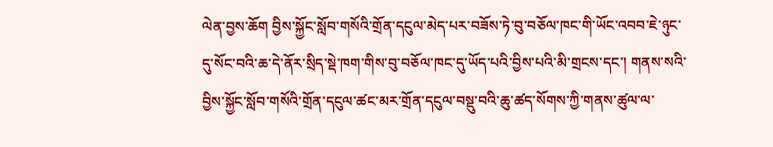ལེན་བྱས་ཆོག བྱིས་སྐྱོང་སློབ་གསོའི་གྲོན་དངུལ་མེད་པར་བཟོས་ཏེ་བུ་བཅོལ་ཁང་གི་ཡོང་འབབ་ཇེ་ཉུང་དུ་སོང་བའི་ཆ་དེ་ནོར་སྲིད་སྡེ་ཁག་གིས་བུ་བཅོལ་ཁང་དུ་ཡོད་པའི་བྱིས་པའི་མི་གྲངས་དང་། གནས་སའི་བྱིས་སྐྱོང་སློབ་གསོའི་གྲོན་དངུལ་ཚང་མར་གྲོན་དངུལ་བསྡུ་བའི་ཆུ་ཚད་སོགས་ཀྱི་གནས་ཚུལ་ལ་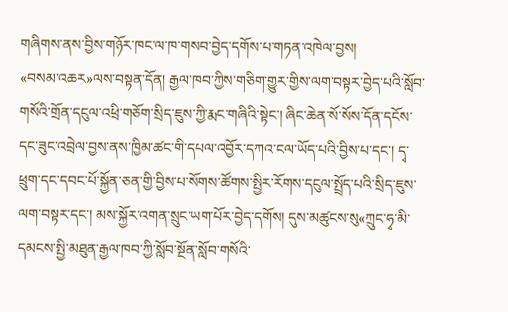གཞིགས་ནས་བྱིས་གཉོར་ཁང་ལ་ཁ་གསབ་བྱེད་དགོས་པ་གཏན་འཁེལ་བྱས།
«བསམ་འཆར»ལས་བསྟན་དོན། རྒྱལ་ཁབ་ཀྱིས་གཅིག་གྱུར་གྱིས་ལག་བསྟར་བྱེད་པའི་སློབ་གསོའི་གྲོན་དངུལ་འཕྲི་གཅོག་སྲིད་ཇུས་ཀྱི་རྨང་གཞིའི་སྟེང་། ཞིང་ཆེན་སོ་སོས་དོན་དངོས་དང་ཟུང་འབྲེལ་བྱས་ནས་ཁྱིམ་ཚང་གི་དཔལ་འབྱོར་དཀའ་ངལ་ཡོད་པའི་བྱིས་པ་དང་། དྭ་ཕྲུག་དང་དབང་པོ་སྐྱོན་ཅན་གྱི་བྱིས་པ་སོགས་ཚོགས་སྤྱིར་རོགས་དངུལ་སྤྲོད་པའི་སྲིད་ཇུས་ལག་བསྟར་དང་། མས་སྐྱོར་འགན་སྲུང་ཡག་པོར་བྱེད་དགོས། དུས་མཚུངས་སུ«ཀྲུང་ཧྭ་མི་དམངས་སྤྱི་མཐུན་རྒྱལ་ཁབ་ཀྱི་སློབ་སྔོན་སློབ་གསོའི་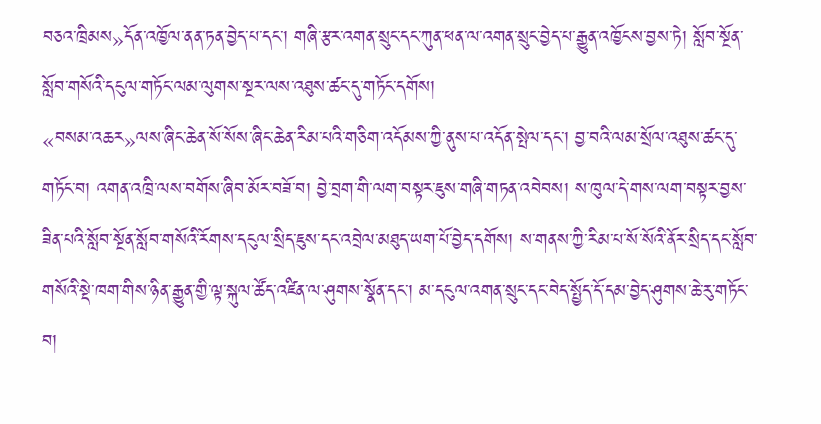བཅའ་ཁྲིམས»དོན་འཁྱོལ་ནན་ཏན་བྱེད་པ་དང་། གཞི་རྩར་འགན་སྲུང་དང་ཀུན་ཕན་ལ་འགན་སྲུང་བྱེད་པ་རྒྱུན་འཁྱོངས་བྱས་ཏེ། སློབ་སྔོན་སློབ་གསོའི་དངུལ་གཏོང་ལམ་ལུགས་སྔར་ལས་འཐུས་ཚང་དུ་གཏོང་དགོས།
«བསམ་འཆར»ལས་ཞིང་ཆེན་སོ་སོས་ཞིང་ཆེན་རིམ་པའི་གཅིག་འདོམས་ཀྱི་ནུས་པ་འདོན་སྤེལ་དང་། བྱ་བའི་ལམ་སྲོལ་འཐུས་ཚང་དུ་གཏོང་བ། འགན་འཁྲི་ལས་བགོས་ཞིབ་མོར་བཟོ་བ། བྱེ་བྲག་གི་ལག་བསྟར་ཇུས་གཞི་གཏན་འབེབས། ས་ཁུལ་དེ་གས་ལག་བསྟར་བྱས་ཟིན་པའི་སློབ་སྔོན་སློབ་གསོའི་རོགས་དངུལ་སྲིད་ཇུས་དང་འབྲེལ་མཐུད་ཡག་པོ་བྱེད་དགོས། ས་གནས་ཀྱི་རིམ་པ་སོ་སོའི་ནོར་སྲིད་དང་སློབ་གསོའི་སྡེ་ཁག་གིས་ཉིན་རྒྱུན་གྱི་ལྟ་སྐུལ་ཚོད་འཛིན་ལ་ཤུགས་སྣོན་དང་། མ་དངུལ་འགན་སྲུང་དང་བེད་སྤྱོད་དོ་དམ་བྱེད་ཤུགས་ཆེ་རུ་གཏོང་བ།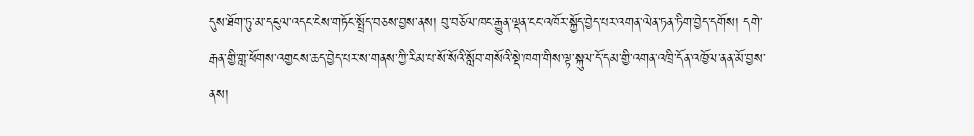དུས་ཐོག་ཏུ་མ་དངུལ་འདང་ངེས་གཏོང་སྤྲོད་བཅས་བྱས་ནས། བུ་བཅོལ་ཁང་རྒྱུན་ལྡན་ངང་འཁོར་སྐྱོད་བྱེད་པར་འགན་ལེན་ཏན་ཏིག་བྱེད་དགོས། དགེ་རྒན་གྱི་གླ་ཕོགས་འགྱངས་ཆད་བྱེད་པར་ས་གནས་ཀྱི་རིམ་པ་སོ་སོའི་སློབ་གསོའི་སྡེ་ཁག་གིས་ལྟ་སྐུལ་དོ་དམ་གྱི་འགན་འཁྲི་དོན་འཁྱོལ་ནན་མོ་བྱས་ནས།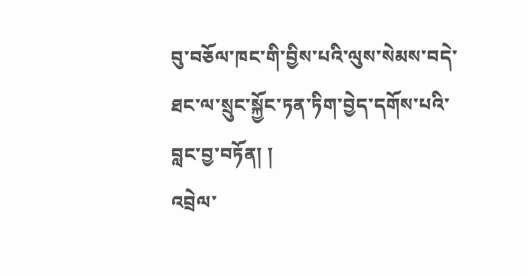བུ་བཅོལ་ཁང་གི་བྱིས་པའི་ལུས་སེམས་བདེ་ཐང་ལ་སྲུང་སྐྱོང་ཏན་ཏིག་བྱེད་དགོས་པའི་བླང་བྱ་བཏོན། །
འབྲེལ་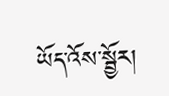ཡོད་འོས་སྦྱོར།